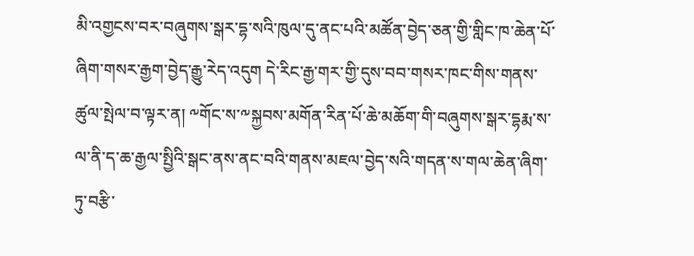མི་འགྱངས་བར་བཞུགས་སྒར་དྷ་སའི་ཁུལ་དུ་ནང་པའི་མཚོན་བྱེད་ཅན་གྱི་གླིང་ཁ་ཆེན་པོ་ཞིག་གསར་རྒྱག་བྱེད་རྒྱུ་རེད་འདུག དེ་རིང་རྒྱ་གར་གྱི་དུས་བབ་གསར་ཁང་གིས་གནས་ཚུལ་སྤེལ་བ་ལྟར་ན། ༸གོང་ས་༸སྐྱབས་མགོན་རིན་པོ་ཆེ་མཆོག་གི་བཞུགས་སྒར་དྷརྨ་ས་ལ་ནི་ད་ཆ་རྒྱལ་སྤྱིའི་སྒང་ནས་ནང་བའི་གནས་མཇལ་བྱེད་སའི་གདན་ས་གལ་ཆེན་ཞིག་ཏུ་བརྩི་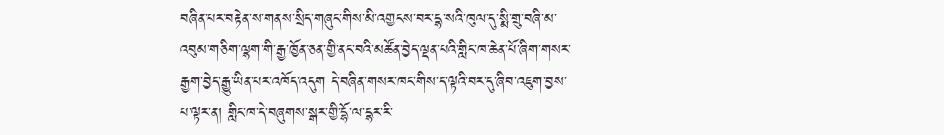བཞིན་པར་བརྟེན་ས་གནས་སྲིད་གཞུང་གིས་མི་འགྱངས་བར་དྷ་སའི་ཁུལ་དུ་སྨི་གྲུ་བཞི་མ་འབུམ་གཅིག་ལྷག་གི་རྒྱ་ཁྱོན་ཅན་གྱི་ནང་བའི་མཚོན་བྱེད་ལྡན་པའི་གླིང་ཁ་ཆེན་པོ་ཞིག་གསར་རྒྱག་བྱེད་རྒྱུ་ཡིན་པར་འཁོད་འདུག དེ་བཞིན་གསར་ཁང་གིས་ད་ལྟའི་བར་དུ་ཞིབ་འཇུག་བྱས་པ་ལྟར་ན། གླིང་ཁ་དེ་བཞུགས་སྒར་གྱི་དྷོ་ལ་དྷར་རི་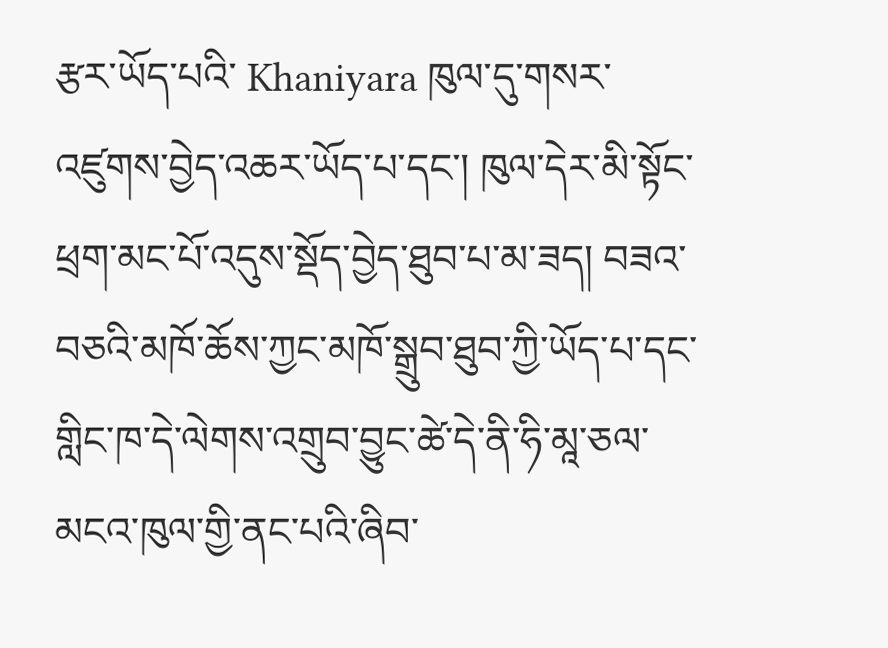རྩར་ཡོད་པའི་ Khaniyara ཁུལ་དུ་གསར་འཛུགས་བྱེད་འཆར་ཡོད་པ་དང་། ཁུལ་དེར་མི་སྟོང་ཕྲག་མང་པོ་འདུས་སྡོད་བྱེད་ཐུབ་པ་མ་ཟད། བཟའ་བཅའི་མཁོ་ཆོས་ཀྱང་མཁོ་སྒྲུབ་ཐུབ་ཀྱི་ཡོད་པ་དང་གླིང་ཁ་དེ་ལེགས་འགྲུབ་བྱུང་ཚེ་དེ་ནི་ཧི་མཱ་ཅལ་མངའ་ཁུལ་གྱི་ནང་པའི་ཞིབ་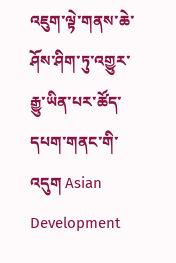འཇུག་ལྟེ་གནས་ཆེ་ཤོས་ཤིག་ཏུ་འགྱུར་རྒྱུ་ཡིན་པར་ཚོད་དཔག་གནང་གི་འདུག Asian Development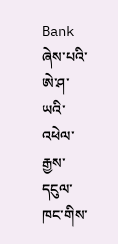Bank ཞེས་པའི་ཨེ་ཤ་ཡའི་འཕེལ་རྒྱས་དངུལ་ཁང་གིས་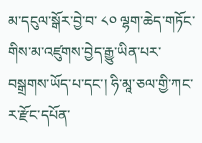མ་དངུལ་སྒོར་བྱེ་བ་ ༨༠ ལྷག་ཆེད་གཏོང་གིས་མ་འཛུགས་བྱེད་རྒྱུ་ཡིན་པར་བསྒྲགས་ཡོད་པ་དང་། ཧི་མཱ་ཅལ་གྱི་ཀང་ར་རྫོང་དཔོན་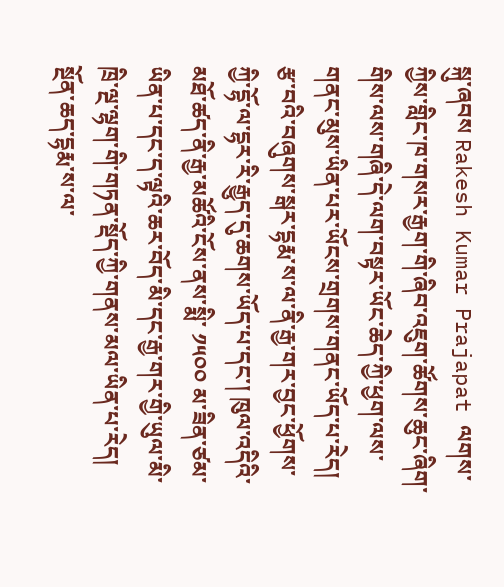སྐུ་ཞབས Rakesh Kumar Prajapat ལགས་ཀྱིས་གླིང་ཁ་གསར་རྒྱག་གི་ཞིབ་འཇུག་ཚོགས་ཆུང་ཞིག་གིས་ལས་གཞི་དེ་ལག་བསྟར་ཡོང་ཆེད་ཀྱི་ཕྱག་ལས་གནང་མུས་ཡིན་པར་ཡོངས་གྲགས་གནང་ཡོད་པ་རེད། རྩ་བའི་བཞུགས་སྒར་དྷརྨ་ས་ལ་ནི་རྒྱ་གར་བྱང་ཕྱོགས་ཀྱི་དྷོ་ལ་དྷར་རི་རྒྱུད་དུ་ཆགས་ཡོད་པ་དང་། ཁུལ་འདིའི་མཐོ་ཚད་ནི་རྒྱ་མཚོའི་ངོས་ནས་སྨི་ ༡༥༠༠ མ་ཟིན་ཙམ་ཡིན་པ་དང་ད་ལྟའི་ཆར་བོད་མི་དང་རྒྱ་གར་གྱི་ཡུལ་མི་ཁྲི་ལྔ་ལྷག་གི་གཏན་སྡོད་ཀྱི་གནས་མལ་ཡིན་པ་རེད། སྔོན་ཆད་དྷརྨ་ས་ལ་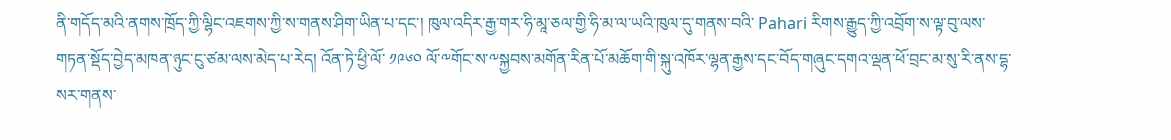ནི་གདོད་མའི་ནགས་ཁྲོད་ཀྱི་ལྷིང་འཇགས་ཀྱི་ས་གནས་ཤིག་ཡིན་པ་དང་། ཁུལ་འདིར་རྒྱ་གར་ཧི་མཱ་ཅལ་གྱི་ཧི་མ་ལ་ཡའི་ཁུལ་དུ་གནས་བའི་ Pahari རིགས་རྒྱུད་ཀྱི་འབྲོག་ས་ལྟ་བུ་ལས་གཏན་སྡོད་བྱེད་མཁན་ཉུང་ངུ་ཙམ་ལས་མེད་པ་རེད། འོན་ཏེ་ཕྱི་ལོ་ ༡༩༦༠ ལོ་༸གོང་ས་༸སྐྱབས་མགོན་རིན་པོ་མཆོག་གི་སྐུ་འཁོར་ལྷན་རྒྱས་དང་བོད་གཞུང་དགའ་ལྡན་ཕོ་བྲང་མ་སུ་རི་ནས་དྷ་སར་གནས་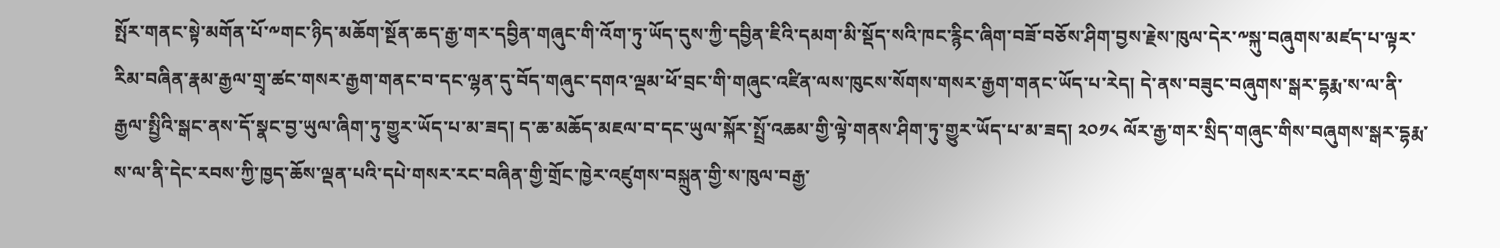སྤོར་གནང་སྟེ་མགོན་པོ་༸གང་ཉིད་མཆོག་སྔོན་ཆད་རྒྱ་གར་དབྱིན་གཞུང་གི་འོག་ཏུ་ཡོད་དུས་ཀྱི་དབྱིན་ཇིའི་དམག་མི་སྡོད་སའི་ཁང་རྙིང་ཞིག་བཟོ་བཅོས་ཤིག་བྱས་རྗེས་ཁུལ་དེར་༸སྐུ་བཞུགས་མཛད་པ་ལྟར་རིམ་བཞིན་རྣམ་རྒྱལ་གྲྭ་ཚང་གསར་རྒྱག་གནང་བ་དང་ལྷན་དུ་བོད་གཞུང་དགའ་ལྡམ་ཕོ་བྲང་གི་གཞུང་འཛིན་ལས་ཁུངས་སོགས་གསར་རྒྱག་གནང་ཡོད་པ་རེད། དེ་ནས་བཟུང་བཞུགས་སྒར་དྷརྨ་ས་ལ་ནི་རྒྱལ་སྤྱིའི་སྒང་ནས་དོ་སྣང་བྱ་ཡུལ་ཞིག་ཏུ་གྱུར་ཡོད་པ་མ་ཟད། ད་ཆ་མཆོད་མཇལ་བ་དང་ཡུལ་སྐོར་སྤྲོ་འཆམ་གྱི་ལྟེ་གནས་ཤིག་ཏུ་གྱུར་ཡོད་པ་མ་ཟད། ༢༠༡༨ ལོར་རྒྱ་གར་སྲིད་གཞུང་གིས་བཞུགས་སྒར་དྷརྨ་ས་ལ་ནི་དེང་རབས་ཀྱི་ཁྱད་ཆོས་ལྡན་པའི་དཔེ་གསར་རང་བཞིན་གྱི་གྲོང་ཁྱེར་འཛུགས་བསྐྲུན་གྱི་ས་ཁུལ་བརྒྱ་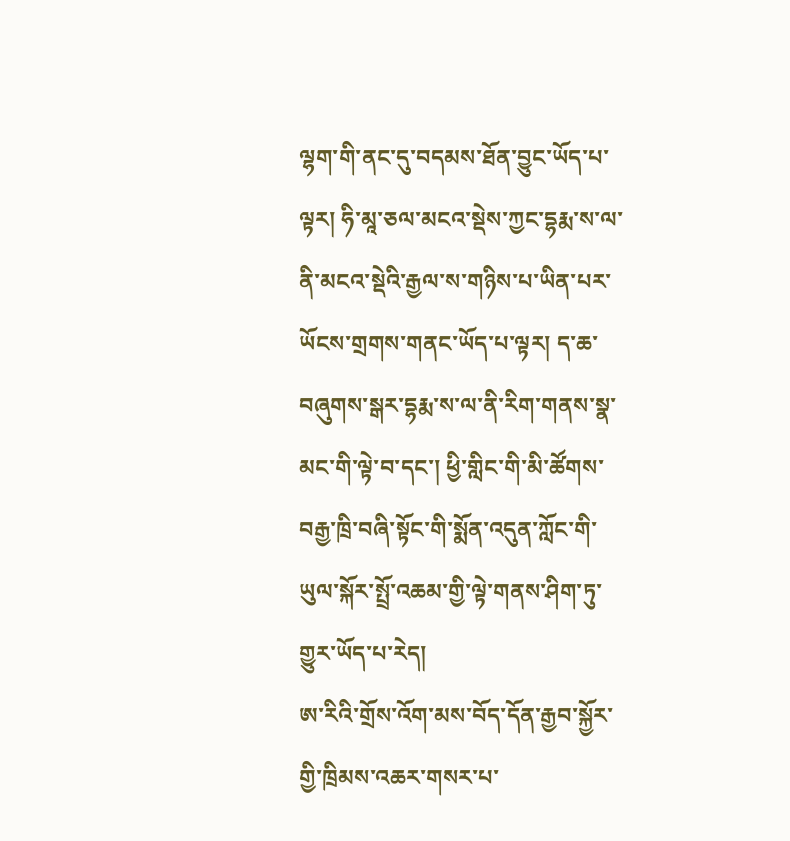ལྷག་གི་ནང་དུ་བདམས་ཐོན་བྱུང་ཡོད་པ་ལྟར། ཧི་མཱ་ཅལ་མངའ་སྡེས་ཀྱང་དྷརྨ་ས་ལ་ནི་མངའ་སྡེའི་རྒྱལ་ས་གཉིས་པ་ཡིན་པར་ཡོངས་གྲགས་གནང་ཡོད་པ་ལྟར། ད་ཆ་བཞུགས་སྒར་དྷརྨ་ས་ལ་ནི་རིག་གནས་སྣ་མང་གི་ལྟེ་བ་དང་། ཕྱི་གླིང་གི་མི་ཚོགས་བརྒྱ་ཁྲི་བཞི་སྟོང་གི་སྨོན་འདུན་ཀློང་གི་ཡུལ་སྐོར་སྤྲོ་འཆམ་གྱི་ལྟེ་གནས་ཤིག་ཏུ་གྱུར་ཡོད་པ་རེད།
ཨ་རིའི་གྲོས་འོག་མས་བོད་དོན་རྒྱབ་སྐྱོར་གྱི་ཁྲིམས་འཆར་གསར་པ་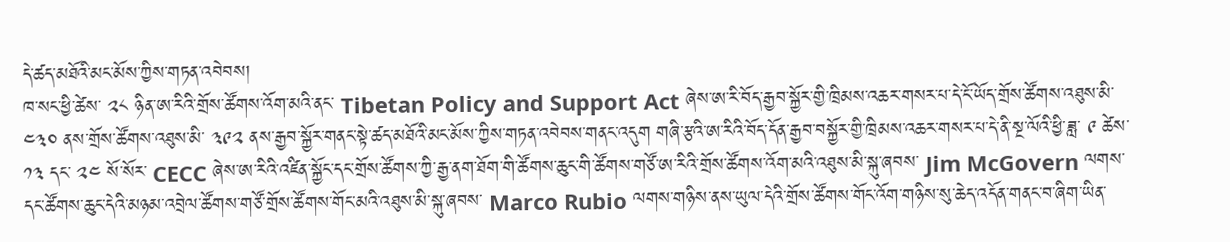དེ་ཚད་མཐོའི་མང་མོས་ཀྱིས་གཏན་འབེབས།
ཁ་སང་ཕྱི་ཚེས་ ༢༨ ཉིན་ཨ་རིའི་གྲོས་ཚོགས་འོག་མའི་ནང་ Tibetan Policy and Support Act ཞེས་ཨ་རི་བོད་རྒྱབ་སྐྱོར་གྱི་ཁྲིམས་འཆར་གསར་པ་དེ་ངོ་ཡོད་གྲོས་ཚོགས་འཐུས་མི་ ༤༣༠ ནས་གྲོས་ཚོགས་འཐུས་མི་ ༣༩༢ ནས་རྒྱབ་སྐྱོར་གནང་སྟེ་ཚད་མཐོའི་མང་མོས་ཀྱིས་གཏན་འབེབས་གནང་འདུག གཞི་རྩའི་ཨ་རིའི་བོད་དོན་རྒྱབ་བསྐྱོར་གྱི་ཁྲིམས་འཆར་གསར་པ་དེ་ནི་སྔ་ལོའི་ཕྱི་ཟླ་ ༩ ཚེས་ ༡༣ དང་ ༢༤ སོ་སོར་ CECC ཞེས་ཨ་རིའི་འཛིན་སྐྱོང་དང་གྲོས་ཚོགས་ཀྱི་རྒྱ་ནག་ཐོག་གི་ཚོགས་ཆུང་གི་ཚོགས་གཙོ་ཨ་རིའི་གྲོས་ཚོགས་འོག་མའི་འཐུས་མི་སྐུ་ཞབས་ Jim McGovern ལགས་དང་ཚོགས་ཆུང་དེའི་མཉམ་འབྲེལ་ཚོགས་གཙོ་གྲོས་ཚོགས་གོང་མའི་འཐུས་མི་སྐུ་ཞབས་ Marco Rubio ལགས་གཉིས་ནས་ཡུལ་དེའི་གྲོས་ཚོགས་གོང་འོག་གཉིས་སུ་ཆེད་འདོན་གནང་བ་ཞིག་ཡིན་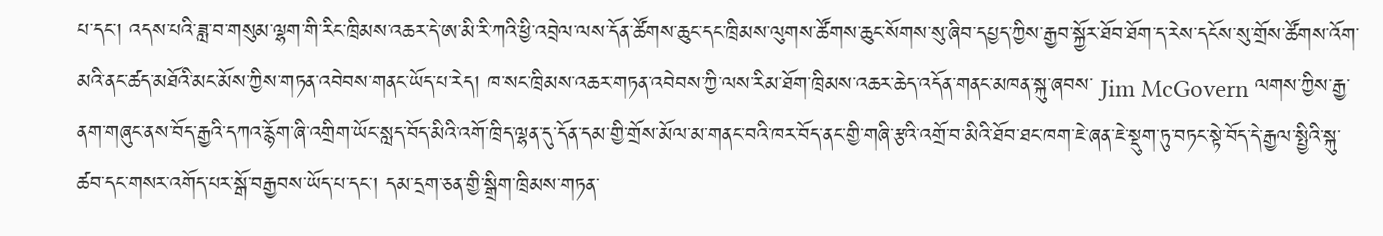པ་དང་། འདས་པའི་ཟླ་བ་གསུམ་ལྷག་གི་རིང་ཁྲིམས་འཆར་དེ་ཨ་མི་རི་ཀའི་ཕྱི་འབྲེལ་ལས་དོན་ཚོགས་ཆུང་དང་ཁྲིམས་ལུགས་ཚོགས་ཆུང་སོགས་སུ་ཞིབ་དཔྱད་ཀྱིས་རྒྱབ་སྐྱོར་ཐོབ་ཐོག་ད་རེས་དངོས་སུ་གྲོས་ཚོགས་འོག་མའི་ནང་ཚད་མཐོའི་མང་མོས་ཀྱིས་གཏན་འབེབས་གནང་ཡོད་པ་རེད། ཁ་སང་ཁྲིམས་འཆར་གཏན་འབེབས་ཀྱི་ལས་རིམ་ཐོག་ཁྲིམས་འཆར་ཆེད་འདོན་གནང་མཁན་སྐུ་ཞབས་ Jim McGovern ལགས་ཀྱིས་རྒྱ་ནག་གཞུང་ནས་བོད་རྒྱའི་དཀའ་རྙོག་ཞི་འགྲིག་ཡོང་སླད་བོད་མིའི་འགོ་ཁྲིད་ལྷན་དུ་དོན་དམ་གྱི་གྲོས་མོལ་མ་གནང་བའི་ཁར་བོད་ནང་གྱི་གཞི་རྩའི་འགྲོ་བ་མིའི་ཐོབ་ཐང་ཁག་ཇེ་ཞན་ཇེ་སྡུག་ཏུ་བཏང་སྟེ་བོད་དེ་རྒྱལ་སྤྱིའི་སྐུ་ཚབ་དང་གསར་འགོད་པར་སྒོ་བརྒྱབས་ཡོད་པ་དང་། དམ་དྲག་ཅན་གྱི་སྒྲིག་ཁྲིམས་གཏན་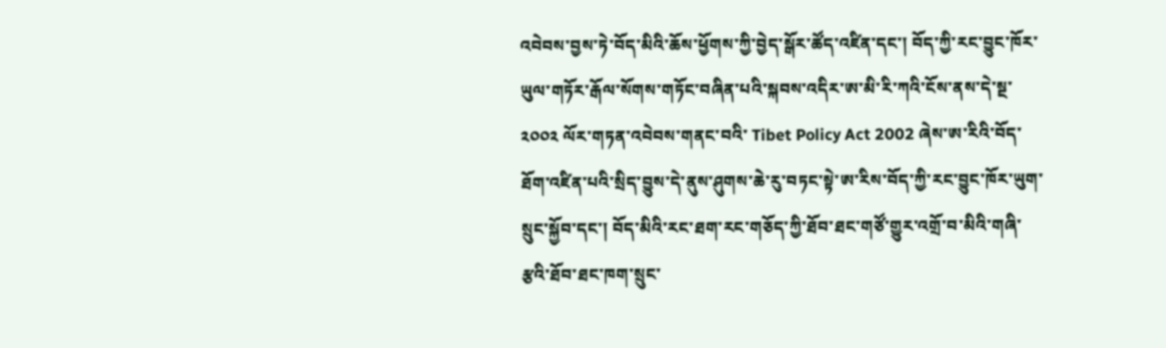འབེབས་བྱས་ཏེ་བོད་མིའི་ཆོས་ཕྱོགས་ཀྱི་བྱེད་སྒོར་ཚོད་འཛིན་དང་། བོད་ཀྱི་རང་བྱུང་ཁོར་ཡུལ་གཏོར་རྒོལ་སོགས་གཏོང་བཞིན་པའི་སྐབས་འདིར་ཨ་མི་རི་ཀའི་ངོས་ནས་དེ་སྔ་ ༢༠༠༢ ལོར་གཏན་འབེབས་གནང་བའི་ Tibet Policy Act 2002 ཞེས་ཨ་རིའི་བོད་ཐོག་འཛིན་པའི་སྲིད་བྱུས་དེ་ནུས་ཤུགས་ཆེ་རུ་བཏང་སྟེ་ཨ་རིས་བོད་ཀྱི་རང་བྱུང་ཁོར་ཡུག་སྲུང་སྐྱོབ་དང་། བོད་མིའི་རང་ཐག་རང་གཅོད་ཀྱི་ཐོབ་ཐང་གཙོ་གྱུར་འགྲོ་བ་མིའི་གཞི་རྩའི་ཐོབ་ཐང་ཁག་སྲུང་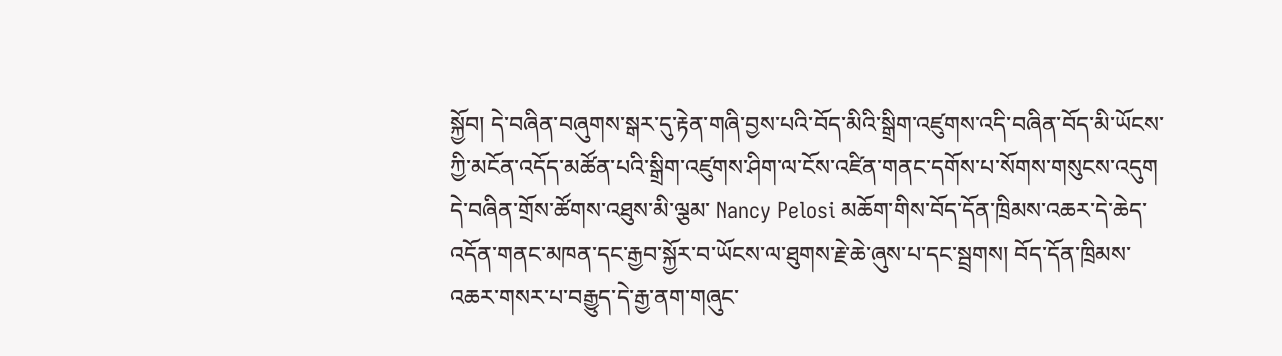སྐྱོབ། དེ་བཞིན་བཞུགས་སྒར་དུ་རྟེན་གཞི་བྱས་པའི་བོད་མིའི་སྒྲིག་འཛུགས་འདི་བཞིན་བོད་མི་ཡོངས་ཀྱི་མངོན་འདོད་མཚོན་པའི་སྒྲིག་འཛུགས་ཤིག་ལ་ངོས་འཛིན་གནང་དགོས་པ་སོགས་གསུངས་འདུག  དེ་བཞིན་གྲོས་ཚོགས་འཐུས་མི་ལྕམ་ Nancy Pelosi མཆོག་གིས་བོད་དོན་ཁྲིམས་འཆར་དེ་ཆེད་འདོན་གནང་མཁན་དང་རྒྱབ་སྐྱོར་བ་ཡོངས་ལ་ཐུགས་རྗེ་ཆེ་ཞུས་པ་དང་སྦྲགས། བོད་དོན་ཁྲིམས་འཆར་གསར་པ་བརྒྱུད་དེ་རྒྱ་ནག་གཞུང་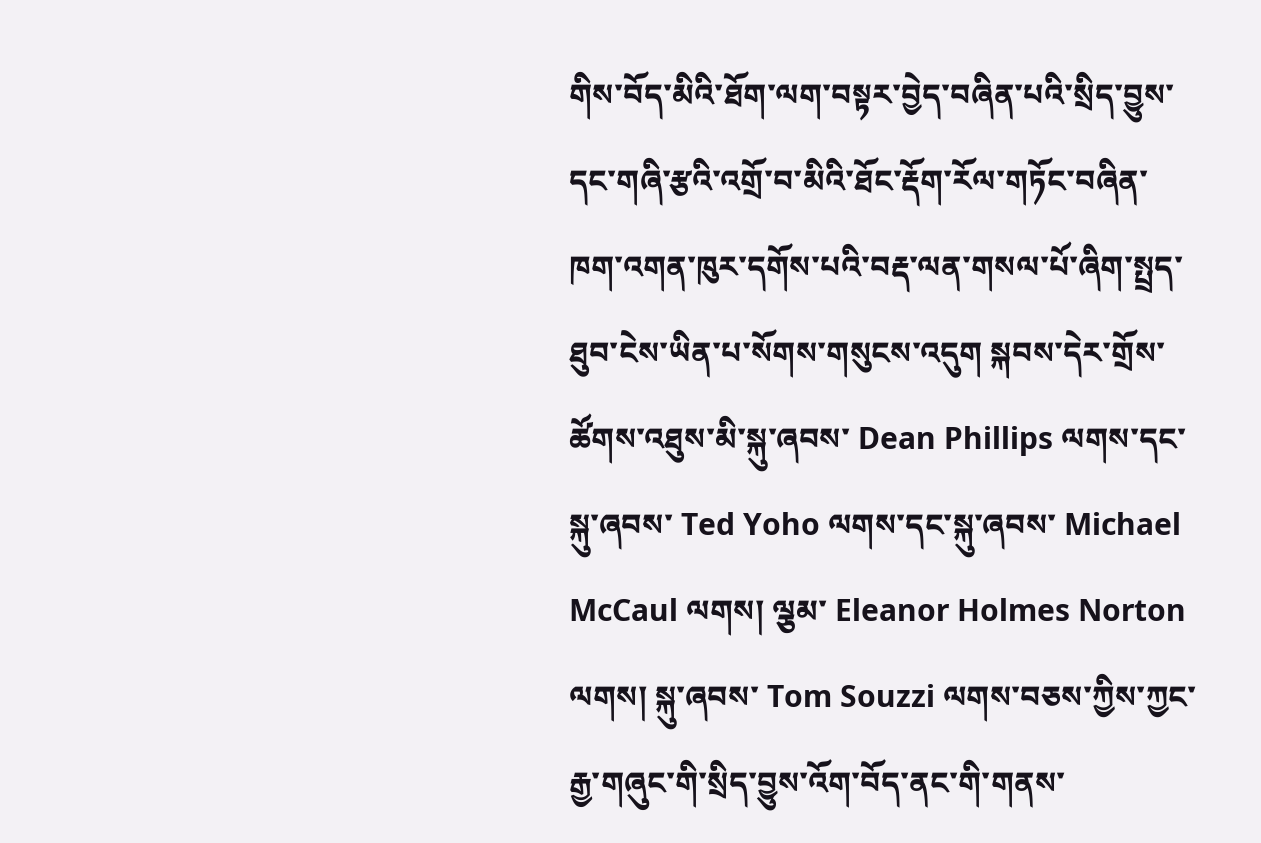གིས་བོད་མིའི་ཐོག་ལག་བསྟར་བྱེད་བཞིན་པའི་སྲིད་བྱུས་དང་གཞི་རྩའི་འགྲོ་བ་མིའི་ཐོང་རྡོག་རོལ་གཏོང་བཞིན་ཁག་འགན་ཁུར་དགོས་པའི་བརྡ་ལན་གསལ་པོ་ཞིག་སྤྲད་ཐུབ་ངེས་ཡིན་པ་སོགས་གསུངས་འདུག སྐབས་དེར་གྲོས་ཚོགས་འཐུས་མི་སྐུ་ཞབས་ Dean Phillips ལགས་དང་སྐུ་ཞབས་ Ted Yoho ལགས་དང་སྐུ་ཞབས་ Michael McCaul ལགས། ལྕམ་ Eleanor Holmes Norton ལགས། སྐུ་ཞབས་ Tom Souzzi ལགས་བཅས་ཀྱིས་ཀྱང་རྒྱ་གཞུང་གི་སྲིད་བྱུས་འོག་བོད་ནང་གི་གནས་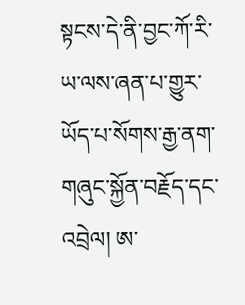སྟངས་དེ་ནི་བྱང་ཀོ་རི་ཡ་ལས་ཞན་པ་གྱུར་ཡོད་པ་སོགས་རྒྱ་ནག་གཞུང་སྐྱོན་བརྗོད་དང་འབྲེལ། ཨ་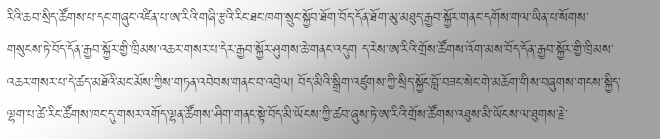རིའི་ཆབ་སྲིད་ཚོགས་པ་དང་གཞུང་འཛིན་པ་ཨ་རིའི་གཞི་རྩའི་རིང་ཐང་ཁག་སྲུང་སྐྱོབ་ཐོག་བོད་དོན་ཐོག་མུ་མཐུད་རྒྱབ་སྐྱོར་གནང་དགོས་གལ་ཡིན་པ་སོགས་གསུངས་ཏེ་བོད་དོན་རྒྱབ་སྐྱོར་གྱི་ཁྲིམས་འཆར་གསར་པ་དེར་རྒྱབ་སྐྱོར་ཤུགས་ཆེ་གནང་འདུག ད་རེས་ཨ་རིའི་གྲོས་ཚོགས་འོག་མས་བོད་དོན་རྒྱབ་སྐྱོར་གྱི་ཁྲིམས་འཆར་གསར་པ་དེ་ཚད་མཐོའི་མང་མོས་ཀྱིས་གཏན་འབེབས་གནང་བ་འབྲེལ། བོད་མིའི་སྒྲིག་འཛུགས་ཀྱི་སྲིད་སྐྱོང་བློ་བཟང་སེང་གེ་མཆོག་གིས་བཞུགས་གངས་སྐྱིད་ལྷག་པ་ཚེ་རིང་ཚོགས་ཁང་དུ་གསར་འགོད་ལྷན་ཚོགས་ཤིག་གནང་སྟེ་བོད་མི་ཡོངས་ཀྱི་ཚབ་ཞུས་ཏེ་ཨ་རིའི་གྲོས་ཚོགས་འཐུས་མི་ཡོངས་ལ་ཐུགས་རྗེ་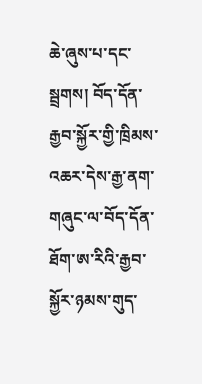ཆེ་ཞུས་པ་དང་སྦྲགས། བོད་དོན་རྒྱབ་སྐྱོར་གྱི་ཁྲིམས་འཆར་དེས་རྒྱ་ནག་གཞུང་ལ་བོད་དོན་ཐོག་ཨ་རིའི་རྒྱབ་སྐྱོར་ཉམས་གུད་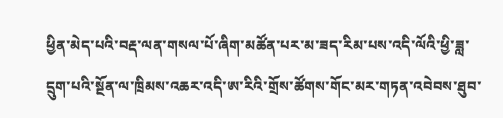ཕྱིན་མེད་པའི་བརྡ་ལན་གསལ་པོ་ཞིག་མཚོན་པར་མ་ཟད་རིམ་པས་འདི་ལོའི་ཕྱི་ཟླ་དྲུག་པའི་སྔོན་ལ་ཁྲིམས་འཆར་འདི་ཨ་རིའི་གྲོས་ཚོགས་གོང་མར་གཏན་འབེབས་ཐུབ་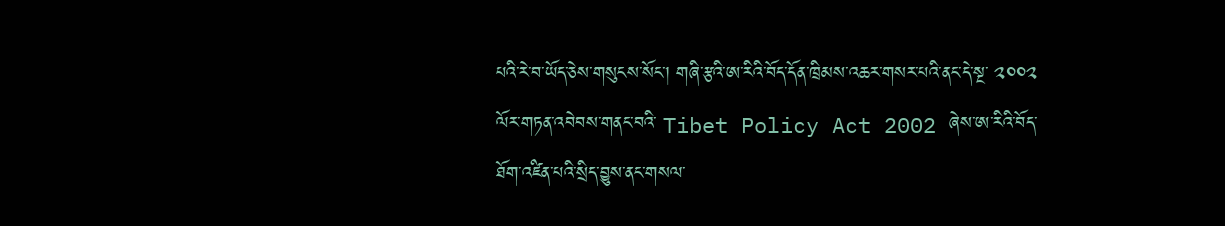པའི་རེ་བ་ཡོད་ཅེས་གསུངས་སོང་། གཞི་རྩའི་ཨ་རིའི་བོད་དོན་ཁྲིམས་འཆར་གསར་པའི་ནང་དེ་སྔ་ ༢༠༠༢ ལོར་གཏན་འབེབས་གནང་བའི་ Tibet Policy Act 2002 ཞེས་ཨ་རིའི་བོད་ཐོག་འཛིན་པའི་སྲིད་བྱུས་ནང་གསལ་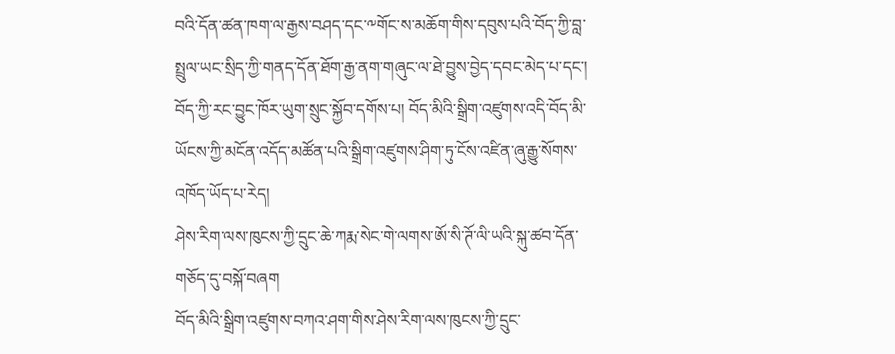བའི་དོན་ཚན་ཁག་ལ་རྒྱས་བཤད་དང་༸གོང་ས་མཆོག་གིས་དབུས་པའི་བོད་ཀྱི་བླ་སྤྲུལ་ཡང་སྲིད་ཀྱི་གནད་དོན་ཐོག་རྒྱ་ནག་གཞུང་ལ་ཐེ་བྱུས་བྱེད་དབང་མེད་པ་དང་། བོད་ཀྱི་རང་བྱུང་ཁོར་ཡུག་སྲུང་སྐྱོབ་དགོས་པ། བོད་མིའི་སྒྲིག་འཛུགས་འདི་བོད་མི་ཡོངས་ཀྱི་མངོན་འདོད་མཚོན་པའི་སྒྲིག་འཛུགས་ཤིག་ཏུ་ངོས་འཛིན་ཞུ་རྒྱུ་སོགས་འཁོད་ཡོད་པ་རེད།
ཤེས་རིག་ལས་ཁུངས་ཀྱི་དྲུང་ཆེ་ཀརྨ་སེང་གེ་ལགས་ཨོ་སི་ཊོ་ལི་ཡའི་སྐུ་ཚབ་དོན་གཅོད་དུ་བསྐོ་བཞག
བོད་མིའི་སྒྲིག་འཛུགས་བཀའ་ཤག་གིས་ཤེས་རིག་ལས་ཁུངས་ཀྱི་དྲུང་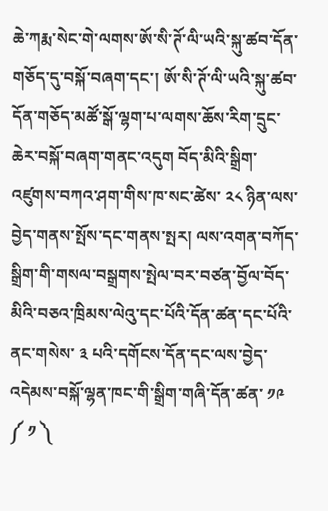ཆེ་ཀརྨ་སེང་གེ་ལགས་ཨོ་སི་ཊོ་ལི་ཡའི་སྐུ་ཚབ་དོན་གཅོད་དུ་བསྐོ་བཞག་དང་། ཨོ་སི་ཊོ་ལི་ཡའི་སྐུ་ཚབ་དོན་གཅོད་མཚོ་སྒོ་ལྷག་པ་ལགས་ཆོས་རིག་དྲུང་ཆེར་བསྐོ་བཞག་གནང་འདུག བོད་མིའི་སྒྲིག་འཛུགས་བཀའ་ཤག་གིས་ཁ་སང་ཚེས་ ༢༨ ཉིན་ལས་བྱེད་གནས་སྤོས་དང་གནས་སྤར། ལས་འགན་བཀོད་སྒྲིག་གི་གསལ་བསྒྲགས་སྤེལ་བར་བཙན་བྱོལ་བོད་མིའི་བཅའ་ཁྲིམས་ལེའུ་དང་པོའི་དོན་ཚན་དང་པོའི་ནང་གསེས་ ༣ པའི་དགོངས་དོན་དང་ལས་བྱེད་འདེམས་བསྐོ་ལྷན་ཁང་གི་སྒྲིག་གཞི་དོན་ཚན་ ༡༩ ༼ ༡ ༽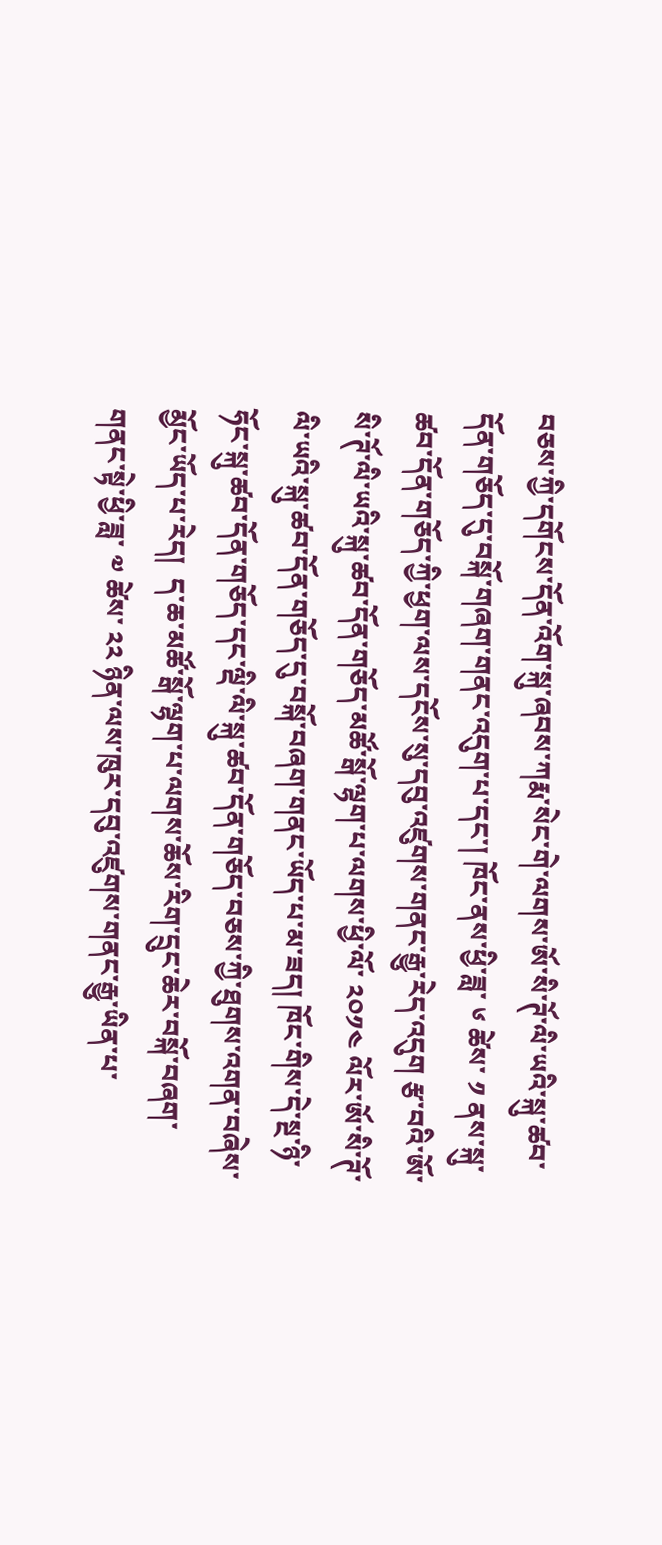བཅས་ཀྱི་དགོངས་དོན་འོག་སྐུ་ཞབས་ཀརྨ་སེང་གེ་ལགས་ཨོ་སི་ཊོ་ལི་ཡའི་སྐུ་ཚབ་དོན་གཅོད་དུ་བསྐོ་གཞག་གནང་འདུག་པ་དང་། ཁོང་ནས་ཕྱི་ཟླ་ ༦ ཚེས་ ༡ ནས་སྐུ་ཚབ་དོན་གཅོད་ཀྱི་ཕྱག་ལས་དངོས་སུ་དབུ་འཛུགས་གནང་རྒྱུ་རེད་འདུག རྩ་བའི་ཨོ་སི་ཊོ་ལི་ཡའི་སྐུ་ཚབ་དོན་གཅོད་མཚོ་སྒོ་ལྷག་པ་ལགས་ཕྱི་ལོ་ ༢༠༡༤ ལོར་ཨོ་སི་ཊོ་ལི་ཡའི་སྐུ་ཚབ་དོན་གཅོད་དུ་བསྐོ་བཞག་གནང་ཡོད་པ་མ་ཟད། ཁོང་གིས་དེ་སྔ་ཉི་ཧོང་སྐུ་ཚབ་དོན་གཅོད་དང་ལྡི་ལི་སྐུ་ཚབ་དོན་གཅོད་བཅས་ཀྱི་ཐུགས་འགན་བཞེས་མྱོང་ཡོད་པ་རེད།  ད་ཆ་མཚོ་སྒོ་ལྷག་པ་ལགས་ཆོས་རིག་དྲུང་ཆེར་བསྐོ་བཞག་གནང་སྟེ་ཕྱི་ཟླ་ ༧ ཚེས་ ༢༢ ཉིན་ལས་ཁུར་དབུ་འཛུགས་གནང་རྒྱུ་ཡིན་པ་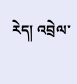རེད། འབྲེལ་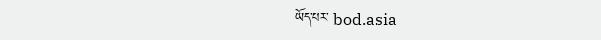ཡོད་པར་ bod.asia